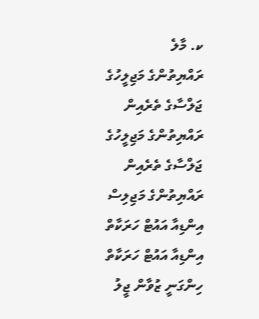ކ. މާލެ
ރައްޔިތުންގެ މަޖިލީހުގެ ޖަލްސާގެ ތެރެއިން
ރައްޔިތުންގެ މަޖިލީހުގެ ޖަލްސާގެ ތެރެއިން
ރައްޔިތުންގެ މަޖިލިސް
އިންޑިއާ އައުޓް ހަރަކާތް
އިންޑިއާ އައުޓް ހަރަކާތް ހިންގަނީ ޒުވާން ޖީލު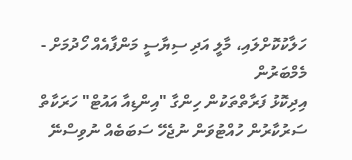ހަލާކުކޮށްލައި، މާލީ އަދި ސިޔާސީ މަންފާއެއް ހޯދުމަށް - މެމްބަރުން
އިދިކޮޅު ފަރާތްތަކުން ހިންގާ "އިންޑިއާ އައުޓް" ހަރަކާތް ސަރުކާރުން ހުއްޓުވަން ނުޖެހޭ ސަބަބެއް ނުވިސްނޭ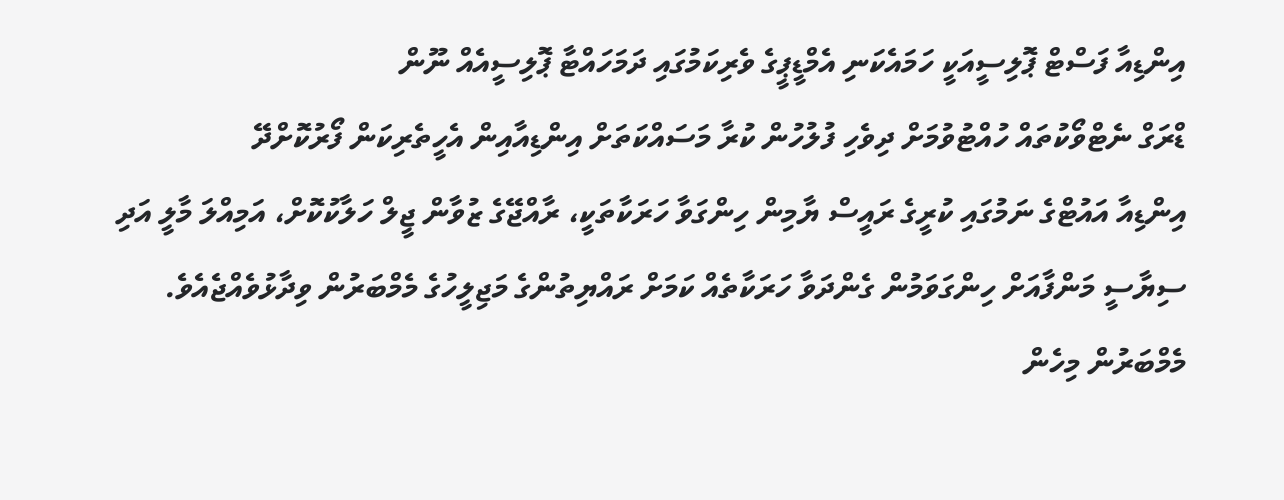އިންޑިއާ ފަސްޓް ޕޮލިސީއަކީ ހަމައެކަނި އެމްޑީޕީގެ ވެރިކަމުގައި ދަމަހައްޓާ ޕޮލިސީއެއް ނޫން
ޑްރަގް ނެޓްވޯކުތައް ހުއްޓުވުމަށް ދިވެހި ފުލުހުން ކުރާ މަސައްކަތަށް އިންޑިއާއިން އެހީތެރިކަން ފޯރުކޮށްދޭ
އިންޑިއާ އައުޓްގެ ނަމުގައި ކުރީގެ ރައީސް ޔާމިން ހިންގަވާ ހަރަކާތަކީ، ރާއްޖޭގެ ޒުވާން ޖީލް ހަލާކުކޮށް، އަމިއްލަ މާލީ އަދި ސިޔާސީ މަންފާއަށް ހިންގަވަމުން ގެންދަވާ ހަރަކާތެއް ކަމަށް ރައްޔިތުންގެ މަޖިލީހުގެ މެމްބަރުން ވިދާޅުވެއްޖެއެވެ.
މެމްބަރުން މިހެން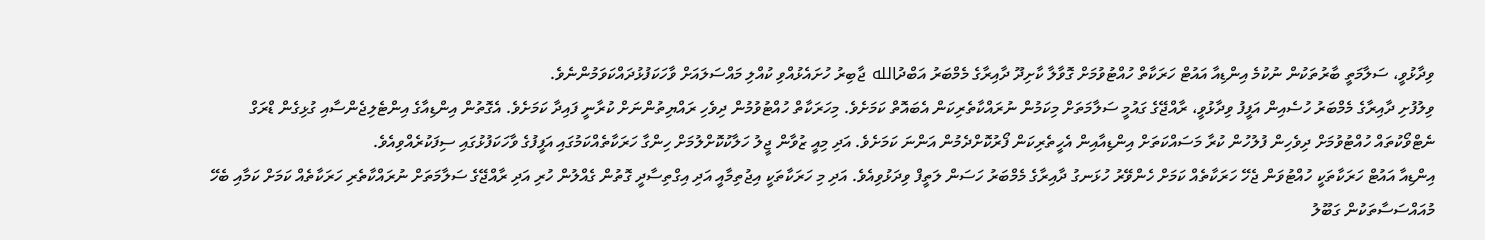ވިދާޅުވީ، ސަލާމަތީ ބާރުތަކުން ނުކުމެ އިންޑިއާ އައުޓް ހަރަކާތް ހުއްޓުވުމަށް ގޮވާލާ ކާށިދޫ ދާއިރާގެ މެމްބަރު އަބްދުالله ޖާބިރު ހުށައެޅުއްވި ކުއްލި މައްސަލައަށް ވާހަކަފުޅުދައްކަވަމުންނެވެ.
ވިލުފުށި ދާއިރާގެ މެމްބަރު ހުސެއިން އަފީފު ވިދާޅުވީ، ރާއްޖޭގެ ގައުމީ ސަލާމަތަށް މިކަމުން ނުރައްކާތެރިކަން އެބައޮތް ކަމަށެވެ. މިހަރަކާތް ހުއްޓުވުމުން ދިވެހި ރައްޔިތުންނަށް ކުރާނީ ފައިދާ ކަމަށެވެ. އެގޮތުން އިންޑިއާގެ އިންޓެލިޖެންސާއި ގުޅިގެން ޑްރަގް ނެޓްވޯކުތައް ހުއްޓުވުމަށް ދިވެހިން ފުލުހުން ކުރާ މަސައްކަތަށް އިންޑިއާއިން އެހީތެރިކަން ފޯރުކޮށްދެމުން އަންނަ ކަމަށެވެ. އަދި މިއީ ޒުވާން ޖީލު ހަލާކުކޮށްލުމަށް ހިންގާ ހަރަކާތެއްކަމުގައި އަފީފުގެ ވާހަކަފުޅުގައި ސިފަކުރެއްވިއެވެ.
އިންޑިއާ އައުޓް ހަރަކާތަކީ ހުއްޓުވަން ޖެހޭ ހަރަކާތެއް ކަމަށް ހެންވޭރު ހުޅަނގު ދާއިރާގެ މެމްބަރު ހަސަން ލަތީފް ވިދަޅުވިއެވެ. އަދި މި ހަރަކާތަކީ އިޖުތިމާއީ އަދި އިގްތިސާދީ ގޮތުން ގެއްލުން ހުރި އަދި ރާއްޖޭގެ ސަލާމަތަށް ނުރައްކާތެރި ހަރަކާތެއް ކަމަށް ކަމާއި ބެހޭ މުއައްސަސާތަކުން ގަބޫލު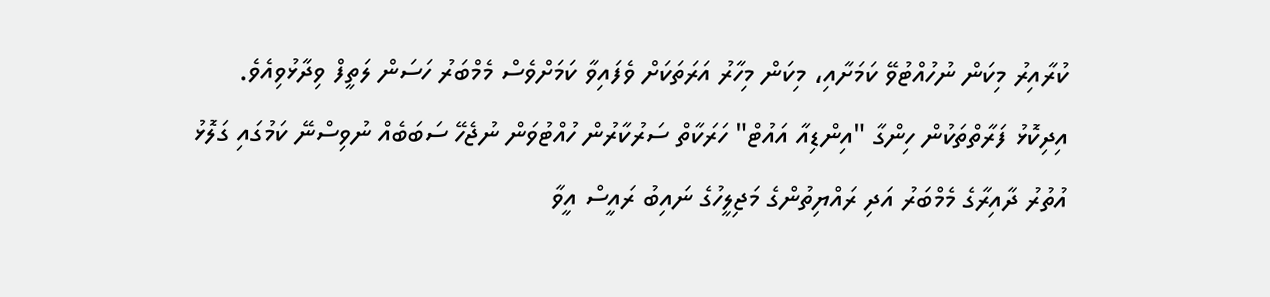ކުރާއިރު މިކަން ނުހުއްޓުވޭ ކަމަށާއި، މިކަން މިހާރު އަރަތަކަށް ވެފައިވާ ކަމަށްވެސް މެމްބަރު ހަސަން ލަތީފް ވިދާޅުވިއެވެ.
އިދިކޮޅު ފަރާތްތަކުން ހިންގާ "އިންޑިއާ އައުޓް" ހަރަކާތް ސަރުކާރުން ހުއްޓުވަން ނުޖެހޭ ސަބަބެއް ނުވިސްނޭ ކަމުގައި ގަލޮޅު އުތުރު ދާއިރާގެ މެމްބަރު އަދި ރައްޔިތުންގެ މަޖިލީހުގެ ނައިބު ރައީސް އީވާ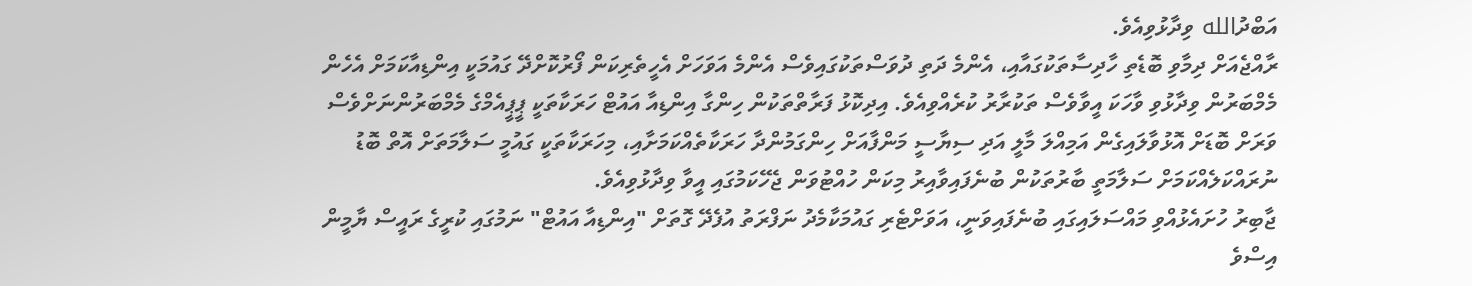އަބްދުالله ވިދާޅުވިއެވެ.
ރާއްޖެއަށް ދިމާވި ބޮޑެތި ހާދިސާތަކުގައާއި، އެންމެ ދަތި ދުވަސްތަކުގައިވެސް އެންމެ އަވަހަށް އެހީތެރިކަން ފޯރުކޮށްދޭ ގައުމަކީ އިންޑިއާކަމަށް އެހެން މެމްބަރުން ވިދާޅުވި ވާހަކަ އީވާވެސް ތަކުރާރު ކުރެއްވިއެވެ. އިދިކޮޅު ފަރާތްތަކުން ހިންގާ އިންޑިއާ އައުޓް ހަރަކާތަކީ ޕީޕީއެމްގެ މެމްބަރުންނަށްވެސް ވަރަށް ބޮޑަށް އޮޅުވާލައިގެން އަމިއްލަ މާލީ އަދި ސިޔާސީ މަންފާއަށް ހިންގަމުންދާ ހަރަކާތެއްކަމަށާއި، މިހަރަކާތަކީ ގައުމީ ސަލާމަތަށް އޮތް ބޮޑު ނުރައްކަލެއްކަމަށް ސަލާމަތީ ބާރުތަކުން ބުނެފައިވާއިރު މިކަން ހުއްޓުވަން ޖެހޭކަމުގައި އީވާ ވިދާޅުވިއެވެ.
ޖާބިރު ހުށައެޅުއްވި މައްސަލައިގައި ބުނެފައިވަނީ، އަވަށްޓެރި ގައުމަކާމެދު ނަފްރަތު އުފެދޭ ގޮތަށް "އިންޑިއާ އައުޓް" ނަމުގައި ކުރީގެ ރައީސް ޔާމީން އިސްވެ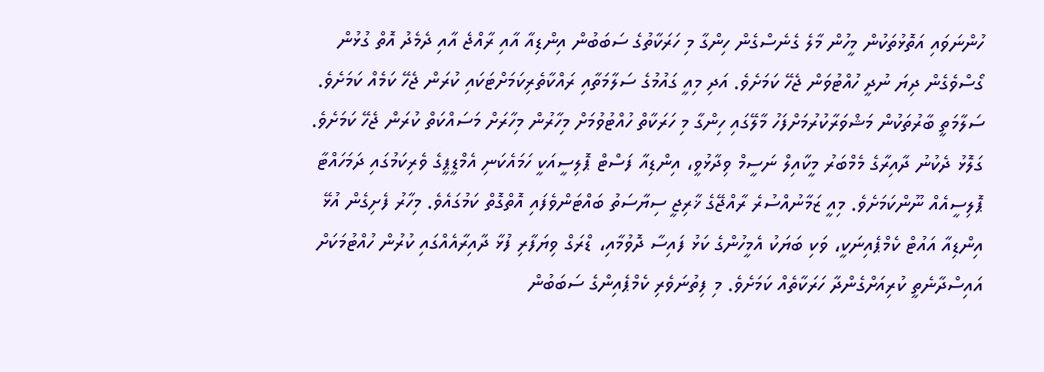ހުންނަވައި އަތޮޅުތަކުން މީހުން މާލެ ގެނެސްގެން ހިންގާ މި ހަރަކާތުގެ ސަބަބުން އިންޑިއާ އާއި ރާއްޖެ އާއި ދެމެދު އޮތް ގުޅުން ގޯސްވެގެން ދިޔަ ނުދީ ހުއްޓުވަން ޖެހޭ ކަމަށެވެ. އަދި މިއީ ގައުމުގެ ސަލާމަތާއި ރައްކާތެރިކަމަށްޓަކައި ކުރަން ޖެހޭ ކަމެއް ކަމަށެވެ. ސަލާމަތީ ބާރުތަކުން މަޝްވަރާކުރުމަށްފަހު މާލޭގައި ހިންގާ މި ހަރަކާތް ހުއްޓުވުމަށް މިހާރުން މިހާރަށް މަސައްކަތް ކުރަން ޖެހޭ ކަމަށެވެ.
ގަލޮޅު ދެކުނު ދާއިރާގެ މެމްބަރު މީކާއިލް ނަސީމް ވިދާޅުވީ، އިންޑިއާ ފަސްޓް ޕޮލިސީއަކީ ހަމައެކަނި އެމްޑީޕީގެ ވެރިކަމުގައި ދަމަހައްޓާ ޕޮލިސީއެއް ނޫންކަމަށެވެ. މިއީ ޒަމާނުއްސުރެ ރާއްޖޭގެ ޚާރިޖީ ސިޔާސަތު ބައްޓަންވެފައި އޮތްގޮތް ކަމުގައެވެ. މިހާރު ފެށިގެން އުޅޭ އިންޑިއާ އައުޓް ކެމްޕެއިނަކީ، ވަކި ބަޔަކު އެމީހުންގެ ކަޅު ފައިސާ ދޮވުމާއި، ޑްރަގް ވިޔަފާރި ފުޅާ ދާއިރާއެއްގައި ކުރުން ހުއްޓުމަކަށް އައިސްދާނެތީ ކުރިއަށްގެންދާ ހަރަކާތެއް ކަމަށެވެ. މި ފިތުނަވެރި ކެމްޕެއިންގެ ސަބަބުން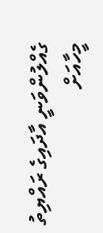ގެއްލުންވަނީ އާދައިގެ ރައްޔިތު މީހާއަށް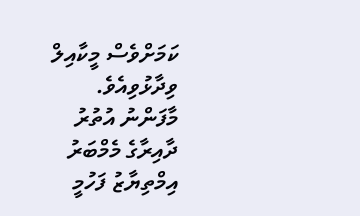ކަމަށްވެސް މީކާއިލް ވިދާޅުވިއެވެ.
މާފަންނު އުތުރު ދާއިރާގެ މެމްބަރު އިމްތިޔާޒު ފަހުމީ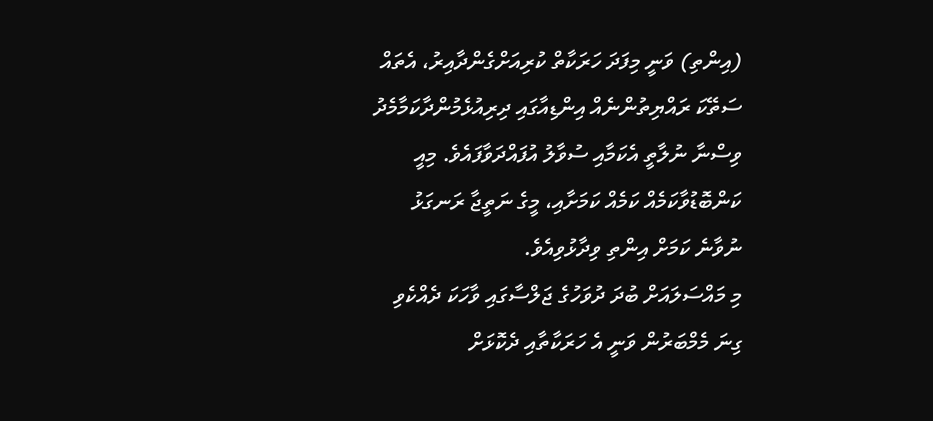(އިންތި) ވަނީ މިފަދަ ހަރަކާތް ކުރިއަށްގެންދާއިރު، އެތައް ސަތޭކަ ރައްޔިތުންނެއް އިންޑިއާގައި ދިރިއުޅެމުންދާކަމާމެދު ވިސްނާ ނުލާތީ އެކަމާއި ސުވާލު އުފައްދަވާފައެވެ. މިއީ ކަންބޮޑުވާކަމެއް ކަމެއް ކަމަށާއި، މީގެ ނަތީޖާ ރަނގަޅު ނުވާނެ ކަމަށް އިންތި ވިދާޅުވިއެވެ.
މި މައްސަލައަށް ބުދަ ދުވަހުގެ ޖަލްސާގައި ވާހަކަ ދެއްކެވި ގިނަ މެމްބަރުން ވަނީ އެ ހަރަކާތާއި ދެކޮޅަށް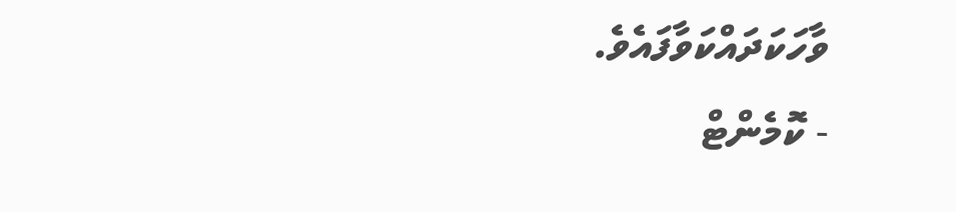ވާހަކަދައްކަވާފައެވެ.
- ކޮމެންޓް